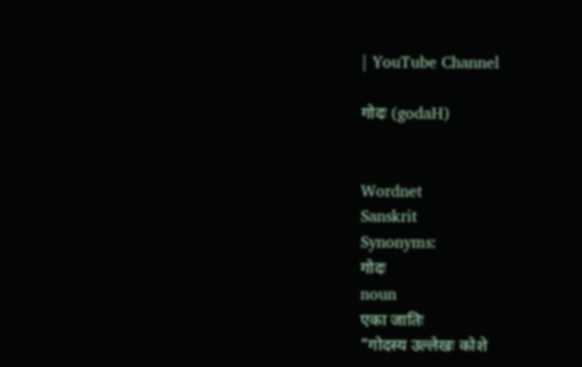| YouTube Channel

गोदः (godaH)


Wordnet
Sanskrit
Synonyms:
गोदः
noun
एका जातिः
"गोदस्य उल्लेखः कोशे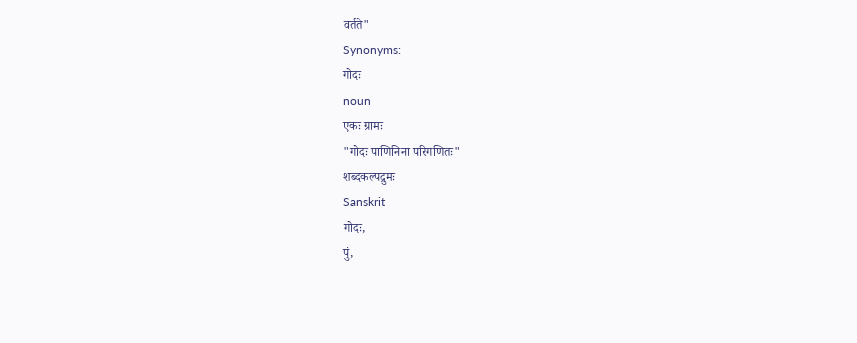वर्तते"
Synonyms:
गोदः
noun
एकः ग्रामः
"गोदः पाणिनिना परिगणितः"
शब्दकल्पद्रुमः
Sanskrit
गोदः,
पुं,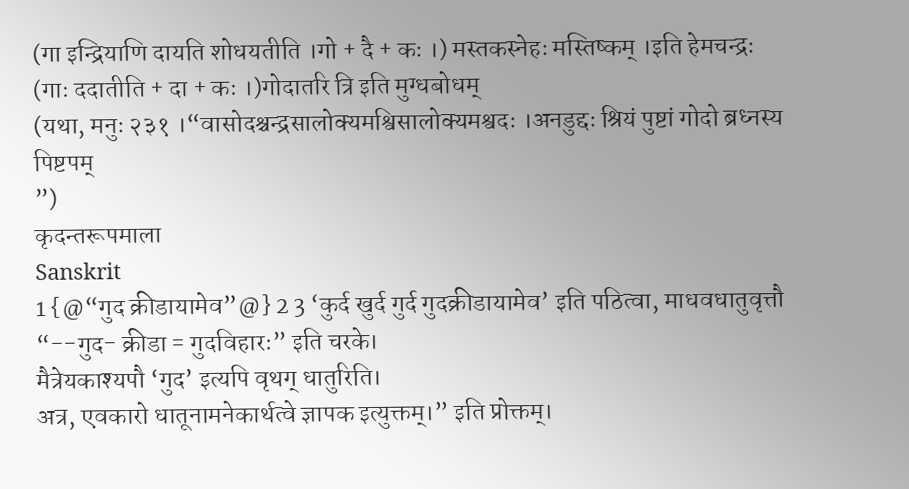(गा इन्द्रियाणि दायति शोधयतीति ।गो + दै + कः ।) मस्तकस्नेहः मस्तिष्कम् ।इति हेमचन्द्रः
(गाः ददातीति + दा + कः ।)गोदातरि त्रि इति मुग्धबोधम्
(यथा, मनुः २३१ ।“वासोदश्चन्द्रसालोक्यमश्विसालोक्यमश्वदः ।अनडुद्दः श्रियं पुष्टां गोदो ब्रध्नस्य पिष्टपम्
”)
कृदन्तरूपमाला
Sanskrit
1 {@“गुद क्रीडायामेव”@} 2 3 ‘कुर्द खुर्द गुर्द गुदक्रीडायामेव’ इति पठित्वा, माधवधातुवृत्तौ “--गुद- क्रीडा = गुदविहारः” इति चरके।
मैत्रेयकाश्यपौ ‘गुद’ इत्यपि वृथग् धातुरिति।
अत्र, एवकारो धातूनामनेकार्थत्वे ज्ञापक इत्युक्तम्।” इति प्रोक्तम्।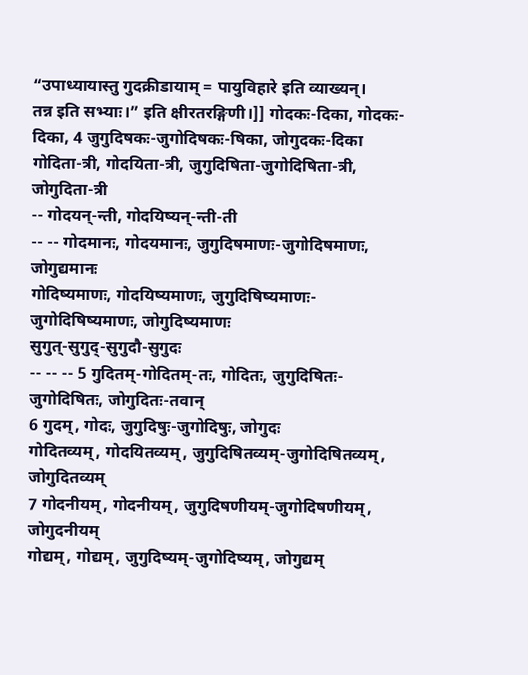“उपाध्यायास्तु गुदक्रीडायाम् = पायुविहारे इति व्याख्यन्।
तन्न इति सभ्याः।” इति क्षीरतरङ्गिणी।]] गोदकः-दिका, गोदकः-दिका, 4 जुगुदिषकः-जुगोदिषकः-षिका, जोगुदकः-दिका
गोदिता-त्री, गोदयिता-त्री, जुगुदिषिता-जुगोदिषिता-त्री, जोगुदिता-त्री
-- गोदयन्-न्ती, गोदयिष्यन्-न्ती-ती
-- -- गोदमानः, गोदयमानः, जुगुदिषमाणः-जुगोदिषमाणः, जोगुद्यमानः
गोदिष्यमाणः, गोदयिष्यमाणः, जुगुदिषिष्यमाणः-जुगोदिषिष्यमाणः, जोगुदिष्यमाणः
सुगुत्-सुगुद्-सुगुदौ-सुगुदः
-- -- -- 5 गुदितम्-गोदितम्-तः, गोदितः, जुगुदिषितः-जुगोदिषितः, जोगुदितः-तवान्
6 गुदम्, गोदः, जुगुदिषुः-जुगोदिषुः, जोगुदः
गोदितव्यम्, गोदयितव्यम्, जुगुदिषितव्यम्-जुगोदिषितव्यम्, जोगुदितव्यम्
7 गोदनीयम्, गोदनीयम्, जुगुदिषणीयम्-जुगोदिषणीयम्, जोगुदनीयम्
गोद्यम्, गोद्यम्, जुगुदिष्यम्-जुगोदिष्यम्, जोगुद्यम्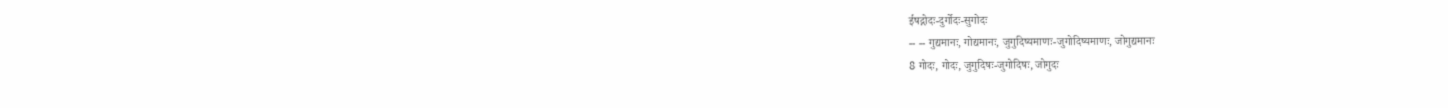ईषद्गोदः-दुर्गोदः-सुगोदः
-- -- गुद्यमानः, गोद्यमानः, जुगुदिष्यमाणः-जुगोदिष्यमाणः, जोगुद्यमानः
8 गोदः, गोदः, जुगुदिषः-जुगोदिषः, जोगुदः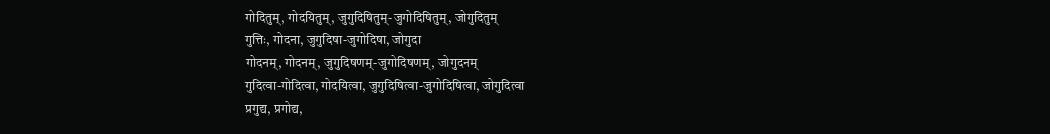गोदितुम्, गोदयितुम्, जुगुदिषितुम्-जुगोदिषितुम्, जोगुदितुम्
गुत्तिः, गोदना, जुगुदिषा-जुगोदिषा, जोगुदा
गोदनम्, गोदनम्, जुगुदिषणम्-जुगोदिषणम्, जोगुदनम्
गुदित्वा-गोदित्वा, गोदयित्वा, जुगुदिषित्वा-जुगोदिषित्वा, जोगुदित्वा
प्रगुद्य, प्रगोद्य,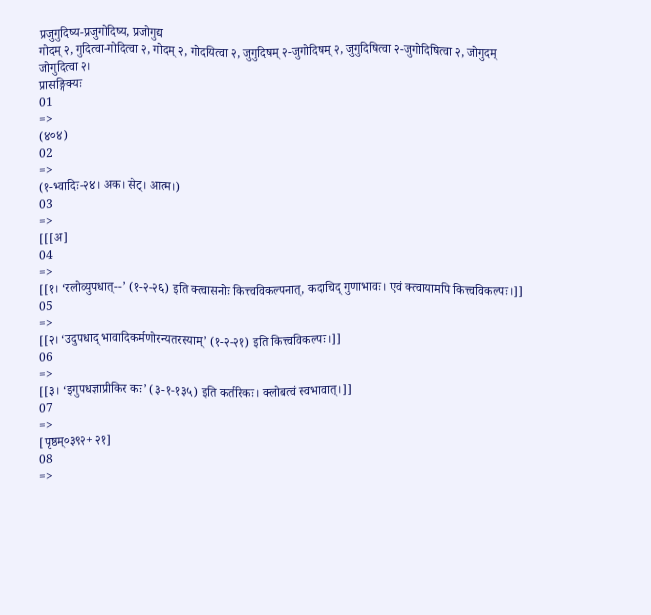प्रजुगुदिष्य-प्रजुगोदिष्य, प्रजोगुद्य
गोदम् २, गुदित्वा-गोदित्वा २, गोदम् २, गोदयित्वा २, जुगुदिषम् २-जुगोदिषम् २, जुगुदिषित्वा २-जुगोदिषित्वा २, जोगुदम्
जोगुदित्वा २।
प्रासङ्गिक्यः
01
=>
(४०४)
02
=>
(१-भ्वादिः-२४। अक। सेट्। आत्म।)
03
=>
[[[अ]
04
=>
[[१। ‘रलोव्युपधात्--’ (१-२-२६) इति क्त्वासनोः कित्त्वविकल्पनात्, कदाचिद् गुणाभावः। एवं क्त्वायामपि कित्त्वविकल्पः।]]
05
=>
[[२। ‘उदुपधाद् भावादिकर्मणोरन्यतरस्याम्’ (१-२-२१) इति कित्त्वविकल्पः।]]
06
=>
[[३। ‘इगुपधज्ञाप्रीकिर कः’ (३-१-१३५) इति कर्तरिकः। क्लोबत्वं स्वभावात्।]]
07
=>
[पृष्ठम्०३९२+ २१]
08
=>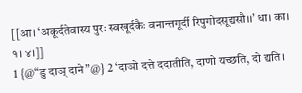[[आ। ‘अकूर्दतेवास्य पुरः स्वखूर्दकैः वनान्तगूर्दी रिपुगोदसूद्यसौ।।’ धा। का। १। ४।]]
1 {@“डु दाञ् दाने”@} 2 ‘दाञो दत्ते ददातीति, दाणो यच्छति, दो द्यति।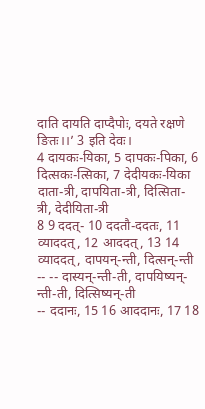दाति दायति दाप्दैपोः, दयते रक्षणे ङितः।।’ 3 इति देवः।
4 दायकः-यिका, 5 दापकः-पिका, 6 दित्सकः-त्सिका, 7 देदीयकः-यिका
दाता-त्री, दापयिता-त्री, दित्सिता-त्री, देदीयिता-त्री
8 9 ददत्- 10 ददतौ-ददतः, 11 व्याददत्, 12 आददत्, 13 14 व्याददत्, दापयन्-न्ती, दित्सन्-न्ती
-- -- दास्यन्-न्ती-ती, दापयिष्यन्-न्ती-ती, दित्सिष्यन्-ती
-- ददानः, 15 16 आददानः, 17 18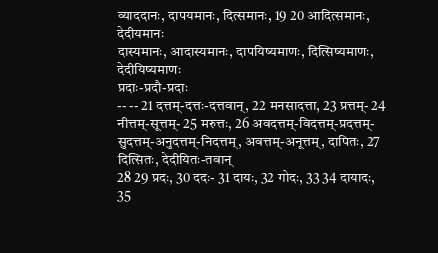व्याददानः, दापयमानः, दित्समानः, 19 20 आदित्समानः, देदीयमानः
दास्यमानः, आदास्यमानः, दापयिष्यमाणः, दित्सिष्यमाणः, देदीयिष्यमाणः
प्रदाः-प्रदौ-प्रदाः
-- -- 21 दत्तम्-दत्तः-दत्तवान्, 22 मनसादत्ता, 23 प्रत्तम्- 24 नीत्तम्-सूत्तम्- 25 मरुत्तः, 26 अवदत्तम्-विदत्तम्-प्रदत्तम्-सुदत्तम्-अनुदत्तम्-निदत्तम्, अवत्तम्-अनूत्तम्, दापितः, 27 दित्सितः, देदीयितः-तवान्
28 29 प्रदः, 30 ददः- 31 दायः, 32 गोदः, 33 34 दायादः, 35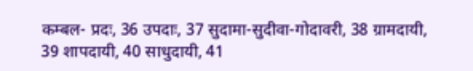कम्बल- प्रदः, 36 उपदाः, 37 सुदामा-सुदीवा-गोदावरी, 38 ग्रामदायी, 39 शापदायी, 40 साधुदायी, 41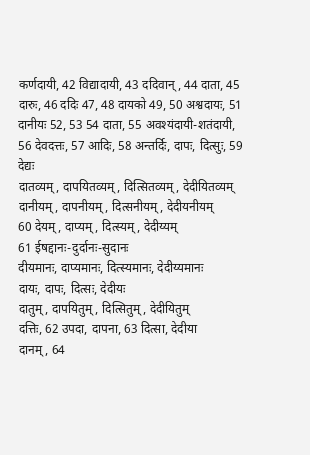कर्णदायी, 42 विद्यादायी, 43 ददिवान्, 44 दाता, 45 दारुः, 46 ददिः 47, 48 दायको 49, 50 अश्वदायः, 51 दानीयः 52, 53 54 दाता, 55 अवश्यंदायी-शतंदायी, 56 देवदत्तः, 57 आदिः, 58 अन्तर्दिः, दापः, दित्सुः, 59 देद्यः
दातव्यम्, दापयितव्यम्, दित्सितव्यम्, देदीयितव्यम्
दानीयम्, दापनीयम्, दित्सनीयम्, देदीयनीयम्
60 देयम्, दाप्यम्, दित्स्यम्, देदीय्यम्
61 ईषद्दानः-दुर्दानः-सुदानः
दीयमानः, दाप्यमानः, दित्स्यमानः, देदीय्यमानः
दायः, दापः, दित्सः, देदीयः
दातुम्, दापयितुम्, दित्सितुम्, देदीयितुम्
दत्तिः, 62 उपदा, दापना, 63 दित्सा, देदीया
दानम्, 64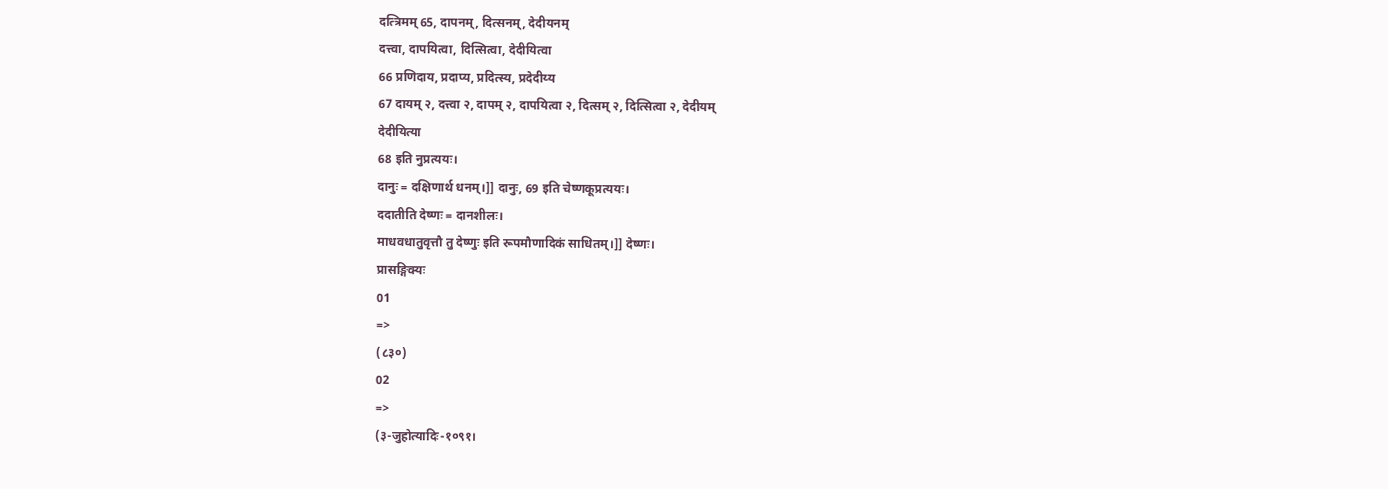दत्त्रिमम् 65, दापनम्, दित्सनम्, देदीयनम्
दत्त्वा, दापयित्वा, दित्सित्वा, देदीयित्वा
66 प्रणिदाय, प्रदाप्य, प्रदित्स्य, प्रदेदीय्य
67 दायम् २, दत्त्वा २, दापम् २, दापयित्वा २, दित्सम् २, दित्सित्वा २, देदीयम्
देदीयित्या
68 इति नुप्रत्ययः।
दानुः = दक्षिणार्थ धनम्।]] दानुः, 69 इति चेष्णकूप्रत्ययः।
ददातीति देष्णः = दानशीलः।
माधवधातुवृत्तौ तु देष्णुः इति रूपमौणादिकं साधितम्।]] देष्णः।
प्रासङ्गिक्यः
01
=>
(८३०)
02
=>
(३-जुहोत्यादिः-१०९१।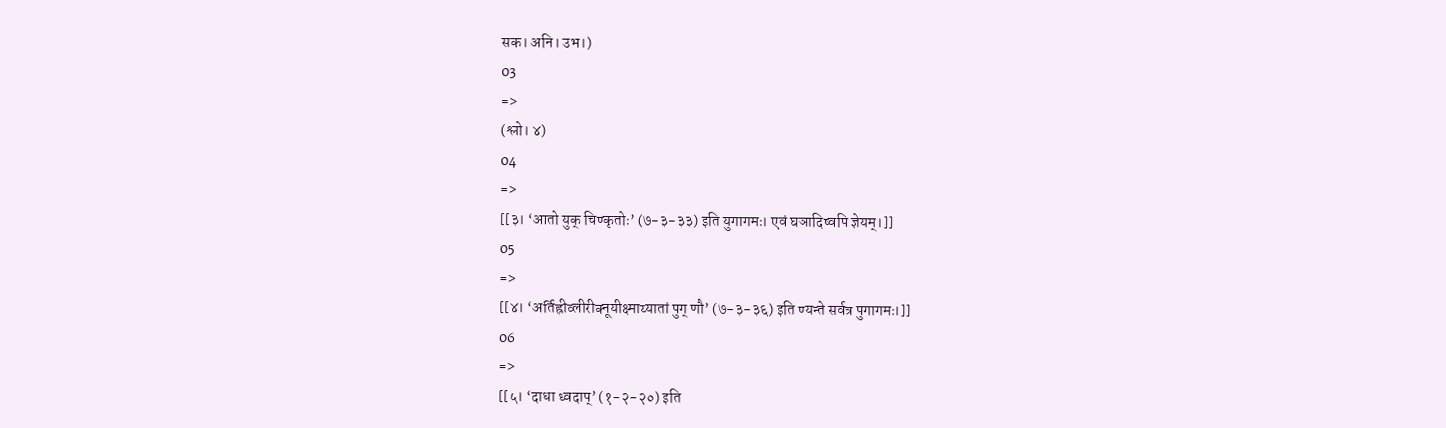सक। अनि। उभ।)
03
=>
(श्लो। ४)
04
=>
[[३। ‘आतो युक् चिण्कृतोः’ (७-३-३३) इति युगागमः। एवं घञादिष्वपि ज्ञेयम्।]]
05
=>
[[४। ‘अर्तिह्रीव्लीरीक्नूयीक्ष्माय्यातां पुग् णौ’ (७-३-३६) इति ण्यन्ते सर्वत्र पुगागमः।]]
06
=>
[[५। ‘दाधा ध्वदाप्’ (१-२-२०) इति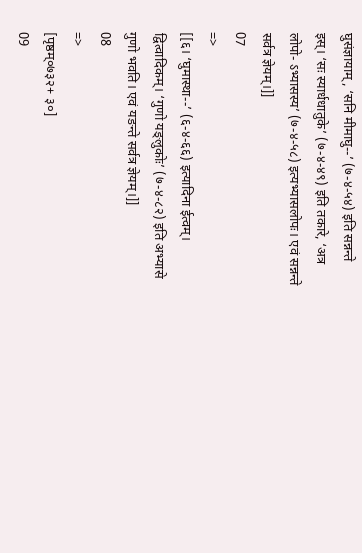घुसंज्ञायाम्, ‘सनि मीमाघु--’ (७-४-५४) इति सन्नन्ते इस्। ‘सः स्यार्धधातुके’ (७-४-४९) इति तकारे, ‘अत्र लोपो- ऽभ्यासस्य’ (७-४-५८) इत्यभ्यासलोपः। एवं सन्नन्ते सर्वत्र ज्ञेयम्।]]
07
=>
[[६। ‘घुमास्था--’ (६-४-६६) इत्यादिना ईत्वम्। द्वित्वादिकम्। ‘गुणो यङ्लुकोः’ (७-४-८२) इति अभ्यासे गुणो भवति। एवं यङन्ते सर्वत्र ज्ञेयम्।]]
08
=>
[पृष्ठम्०७३२+ ३०]
09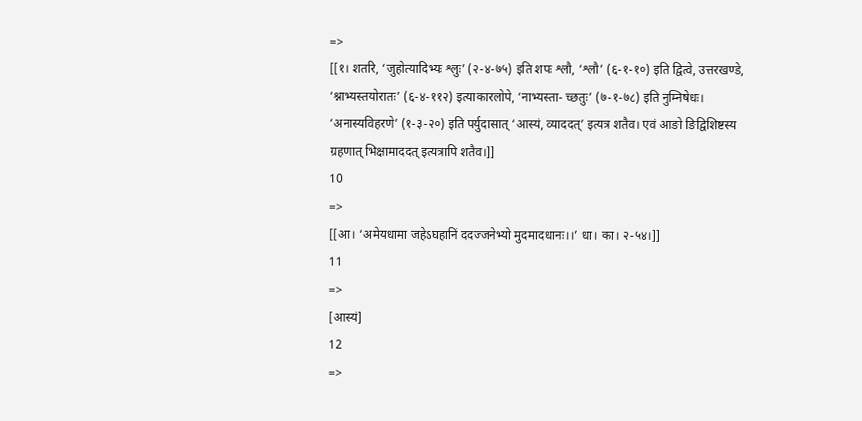=>
[[१। शतरि, ‘जुहोत्यादिभ्यः श्लुः’ (२-४-७५) इति शपः श्लौ, ‘श्लौ’ (६-१-१०) इति द्वित्वे, उत्तरखण्डे, ‘श्नाभ्यस्तयोरातः’ (६-४-११२) इत्याकारलोपे, ‘नाभ्यस्ता- च्छतुः’ (७-१-७८) इति नुम्निषेधः। ‘अनास्यविहरणे’ (१-३-२०) इति पर्युदासात् ‘आस्यं, व्याददत्’ इत्यत्र शतैव। एवं आङो ङिद्विशिष्टस्य ग्रहणात् भिक्षामाददत् इत्यत्रापि शतैव।]]
10
=>
[[आ। ‘अमेयधामा जहेऽघहानिं ददज्जनेभ्यो मुदमादधानः।।’ धा। का। २-५४।]]
11
=>
[आस्यं]
12
=>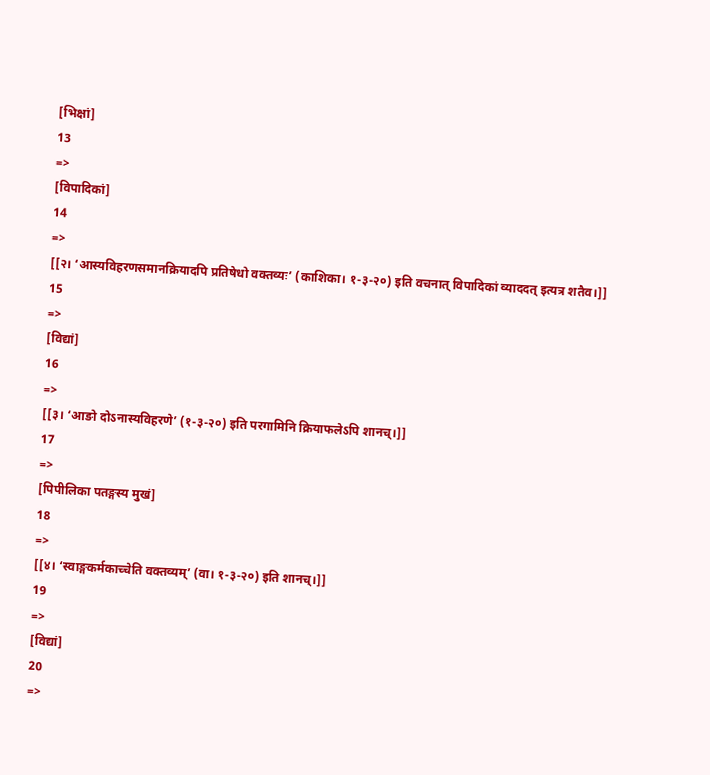[भिक्षां]
13
=>
[विपादिकां]
14
=>
[[२। ‘आस्यविहरणसमानक्रियादपि प्रतिषेधो वक्तव्यः’ (काशिका। १-३-२०) इति वचनात् विपादिकां व्याददत् इत्यत्र शतैव।]]
15
=>
[विद्यां]
16
=>
[[३। ‘आङो दोऽनास्यविहरणे’ (१-३-२०) इति परगामिनि क्रियाफलेऽपि शानच्।]]
17
=>
[पिपीलिका पतङ्गस्य मुखं]
18
=>
[[४। ‘स्वाङ्गकर्मकाच्चेति वक्तव्यम्’ (वा। १-३-२०) इति शानच्।]]
19
=>
[विद्यां]
20
=>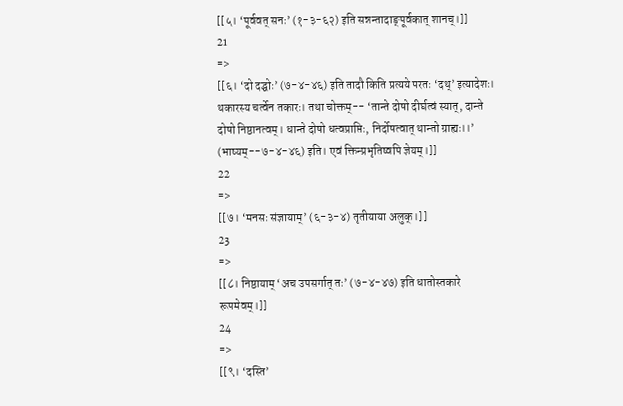[[५। ‘पूर्ववत् सनः’ (१-३-६२) इति सन्नन्तादाङ्पूर्वकात् शानच्।]]
21
=>
[[६। ‘दो दद्घोः’ (७-४-४६) इति तादौ किति प्रत्यये परतः ‘दथ्’ इत्यादेशः। थकारस्य चर्त्वेन तकारः। तथा चोक्तम्-- ‘तान्ते दोषो दीर्घत्वं स्यात्, दान्ते दोषो निष्ठानत्वम्। धान्ते दोषो धत्वप्राप्तिः, निर्दोषत्वात् थान्तो ग्राह्यः।।’ (भाष्यम्--७-४-४६) इति। एवं क्तिन्प्रभृतिष्वपि ज्ञेयम्।]]
22
=>
[[७। ‘मनसः संज्ञायाम्’ (६-३-४) तृतीयाया अलुक्।]]
23
=>
[[८। निष्ठायाम् ‘अच उपसर्गात् तः’ (७-४-४७) इति धातोस्तकारे रूपमेवम्।]]
24
=>
[[९। ‘दस्ति’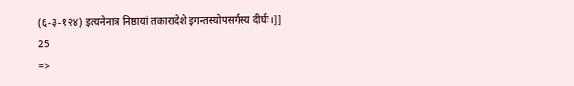(६-३-१२४) इत्यनेनात्र निष्ठायां तकारादेशे इगन्तस्योपसर्गस्य दीर्घः।]]
25
=>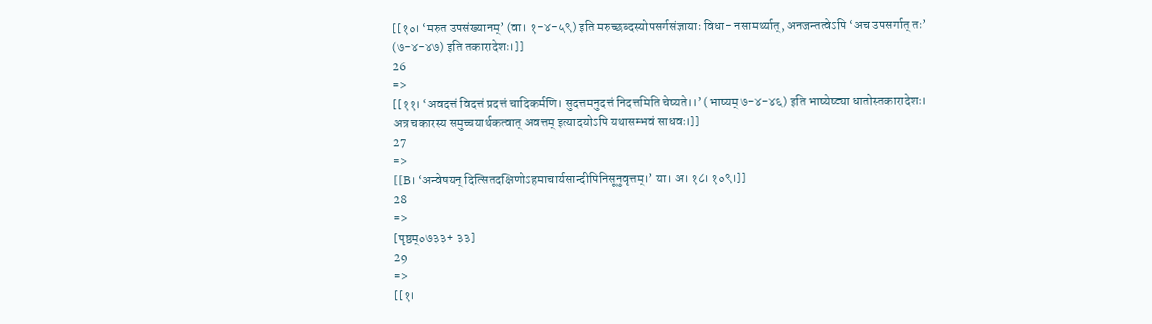[[१०। ‘मरुत उपसंख्यानम्’ (वा। १-४-५९) इति मरुच्छब्दस्योपसर्गसंज्ञायाः विधा- नसामर्थ्यात्, अनजन्तत्वेऽपि ‘अच उपसर्गात् तः’ (७-४-४७) इति तकारादेशः।]]
26
=>
[[११। ‘अवदत्तं विदत्तं प्रदत्तं चादिकर्मणि। सुदत्तमनुदत्तं निदत्तमिति चेष्यते।।’ (भाष्यम् ७-४-४६) इति भाष्येष्ट्या धातोस्तकारादेशः। अत्र चकारस्य समुच्चयार्थकत्वात् अवत्तम् इत्यादयोऽपि यथासम्भवं साधवः।]]
27
=>
[[B। ‘अन्वेषयन् दित्सितदक्षिणोऽहमाचार्यसान्दीपिनिसूनुवृत्तम्।’ या। अ। १८। १०९।]]
28
=>
[पृष्ठम्०७३३+ ३३]
29
=>
[[१।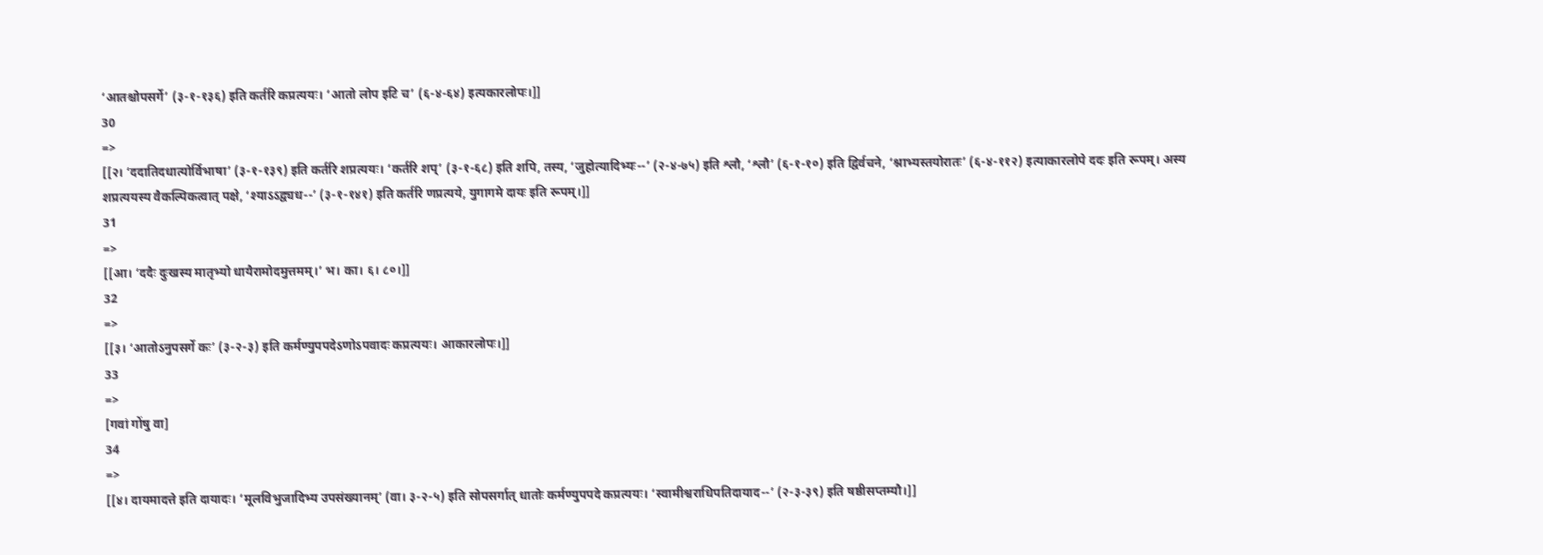‘आतश्चोपसर्गे’ (३-१-१३६) इति कर्तरि कप्रत्ययः। ‘आतो लोप इटि च’ (६-४-६४) इत्यकारलोपः।]]
30
=>
[[२। ‘ददातिदधात्योर्विभाषा’ (३-१-१३९) इति कर्तरि शप्रत्ययः। ‘कर्तरि शप्’ (३-१-६८) इति शपि, तस्य, ‘जुहोत्यादिभ्यः--’ (२-४-७५) इति श्लौ, ‘श्लौ’ (६-१-१०) इति द्विर्वचने, ‘श्नाभ्यस्तयोरातः’ (६-४-११२) इत्याकारलोपे ददः इति रूपम्। अस्य शप्रत्ययस्य वैकल्पिकत्वात् पक्षे, ‘श्याऽऽद्व्यध--’ (३-१-१४१) इति कर्तरि णप्रत्यये, युगागमे दायः इति रूपम्।]]
31
=>
[[आ। ‘ददैः दुःखस्य मातृभ्यो धायैरामोदमुत्तमम्।’ भ। का। ६। ८०।]]
32
=>
[[३। ‘आतोऽनुपसर्गे कः’ (३-२-३) इति कर्मण्युपपदेऽणोऽपवादः कप्रत्ययः। आकारलोपः।]]
33
=>
[गवां गोंषु वा]
34
=>
[[४। दायमादत्ते इति दायादः। ‘मूलविभुजादिभ्य उपसंख्यानम्’ (वा। ३-२-५) इति सोपसर्गात् धातोः कर्मण्युपपदे कप्रत्ययः। ‘स्वामीश्वराधिपतिदायाद--’ (२-३-३९) इति षष्ठीसप्तम्यौ।]]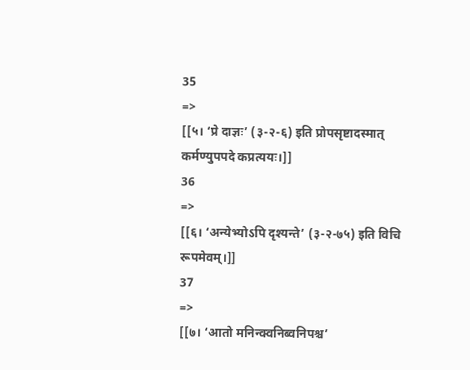35
=>
[[५। ‘प्रे दाज्ञः’ (३-२-६) इति प्रोपसृष्टादस्मात् कर्मण्युपपदे कप्रत्ययः।]]
36
=>
[[६। ‘अन्येभ्योऽपि दृश्यन्ते’ (३-२-७५) इति विचि रूपमेवम्।]]
37
=>
[[७। ‘आतो मनिन्क्वनिब्वनिपश्च’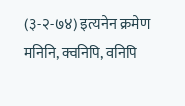(३-२-७४) इत्यनेन क्रमेण मनिनि, क्वनिपि, वनिपि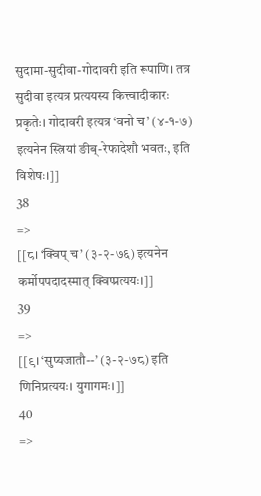सुदामा-सुदीवा-गोदावरी इति रूपाणि। तत्र सुदीवा इत्यत्र प्रत्ययस्य कित्त्वादीकारः प्रकृतेः। गोदावरी इत्यत्र ‘वनो च’ (४-१-७) इत्यनेन स्त्रियां ङीब्-रेफादेशौ भवतः, इति विशेषः।]]
38
=>
[[८। ‘क्विप् च’ (३-२-७६) इत्यनेन कर्मोपपदादस्मात् क्विप्प्रत्ययः।]]
39
=>
[[९। ‘सुप्यजातौ--’ (३-२-७८) इति णिनिप्रत्ययः। युगागमः।]]
40
=>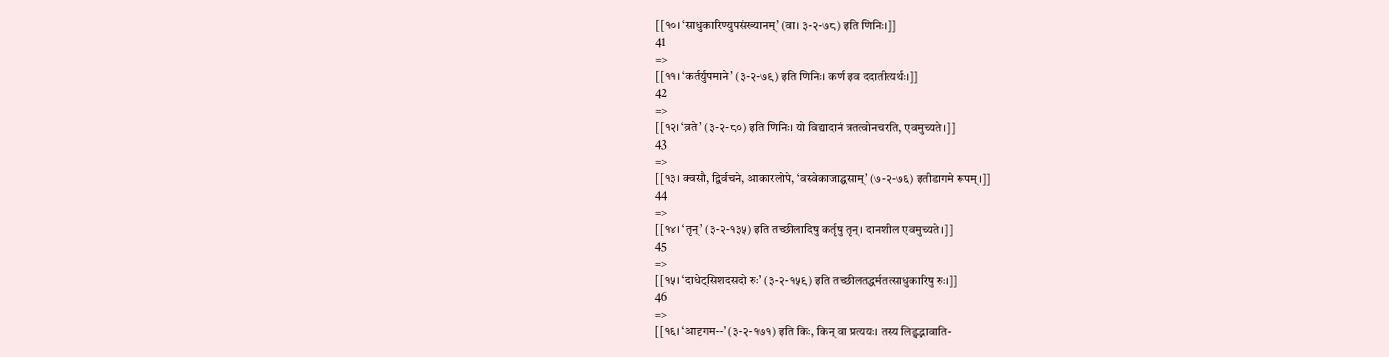[[१०। ‘साधुकारिण्युपसंख्यानम्’ (वा। ३-२-७८) इति णिनिः।]]
41
=>
[[११। ‘कर्तर्युपमाने’ (३-२-७९) इति णिनिः। कर्ण इव ददातीत्यर्थः।]]
42
=>
[[१२। ‘व्रते’ (३-२-८०) इति णिनिः। यो विद्यादानं त्रतत्वोनचरति, एवमुच्यते।]]
43
=>
[[१३। क्वसौ, द्विर्वचने, आकारलोपे, ‘वस्वेकाजाद्घसाम्’ (७-२-७६) इतीडागमे रूपम्।]]
44
=>
[[१४। ‘तृन्’ (३-२-१३५) इति तच्छीलादिषु कर्तृषु तृन्। दानशील एवमुच्यते।]]
45
=>
[[१५। ‘दाधेट्सिशदसदो रुः’ (३-२-१५९) इति तच्छीलतद्धर्मतत्साधुकारिषु रुः।]]
46
=>
[[१६। ‘आदृगम--’ (३-२-१७१) इति किः, किन् वा प्रत्ययः। तस्य लिड्वद्भावाति-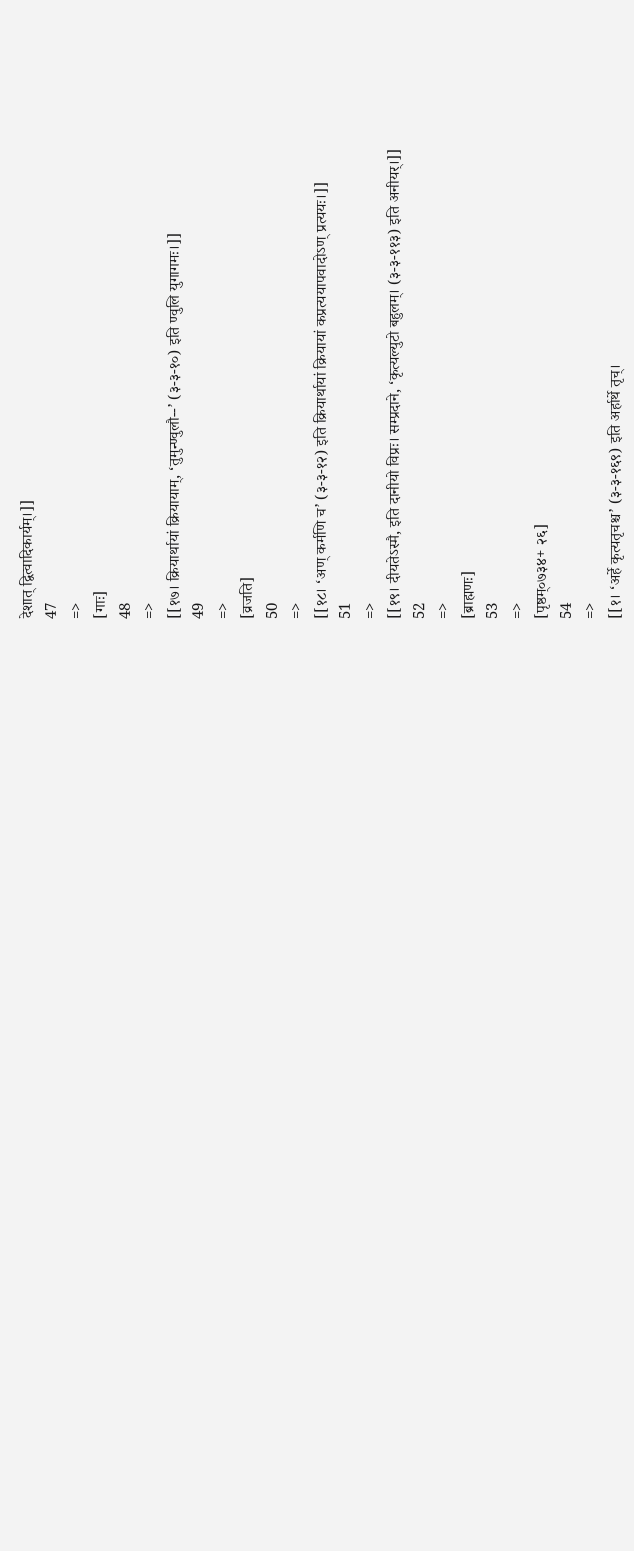देशात् द्वित्वादिकार्यम्।]]
47
=>
[गाः]
48
=>
[[१७। क्रियार्थायां क्रियायाम्, ‘तुमुन्ण्वुलौ--’ (३-३-१०) इति ण्वुलि युगागमः।]]
49
=>
[व्रजति]
50
=>
[[१८। ‘अण् कर्मणि च’ (३-३-१२) इति क्रियार्थायां क्रियायां कप्रत्ययापवादोऽण् प्रत्ययः।]]
51
=>
[[१९। दीयतेऽस्मै, इति दानीयो विप्रः। सम्प्रदाने, ‘कृत्यल्युटो बहुलम्। (३-३-११३) इति अनीयर्।]]
52
=>
[ब्राह्मणः]
53
=>
[पृष्ठम्०७३४+ २६]
54
=>
[[१। ‘अर्हे कृत्यतृचश्च’ (३-३-१६९) इति अर्हार्थे तृच्।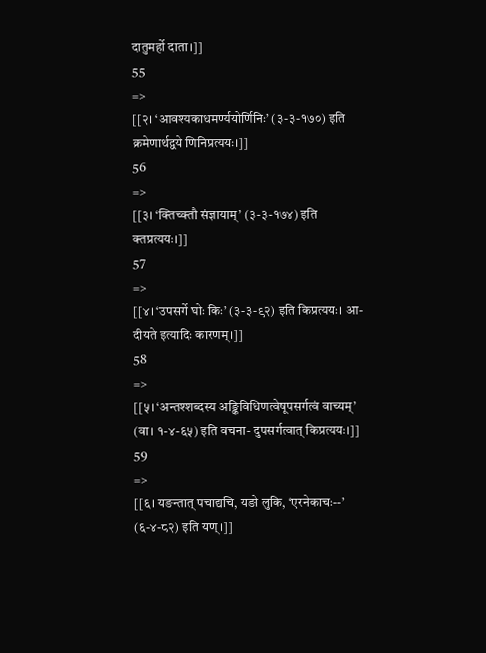दातुमर्हो दाता।]]
55
=>
[[२। ‘आवश्यकाधमर्ण्ययोर्णिनिः’ (३-३-१७०) इति क्रमेणार्थद्वये णिनिप्रत्ययः।]]
56
=>
[[३। ‘क्तिच्क्तौ संज्ञायाम्’ (३-३-१७४) इति क्तप्रत्ययः।]]
57
=>
[[४। ‘उपसर्गे घोः किः’ (३-३-९२) इति किप्रत्ययः। आ-दीयते इत्यादिः कारणम्।]]
58
=>
[[५। ‘अन्तश्शब्दस्य अङ्किविधिणत्वेषूपसर्गत्वं वाच्यम्’ (वा। १-४-६५) इति वचना- दुपसर्गत्वात् किप्रत्ययः।]]
59
=>
[[६। यङन्तात् पचाद्यचि, यङो लुकि, ‘एरनेकाचः--’ (६-४-८२) इति यण्।]]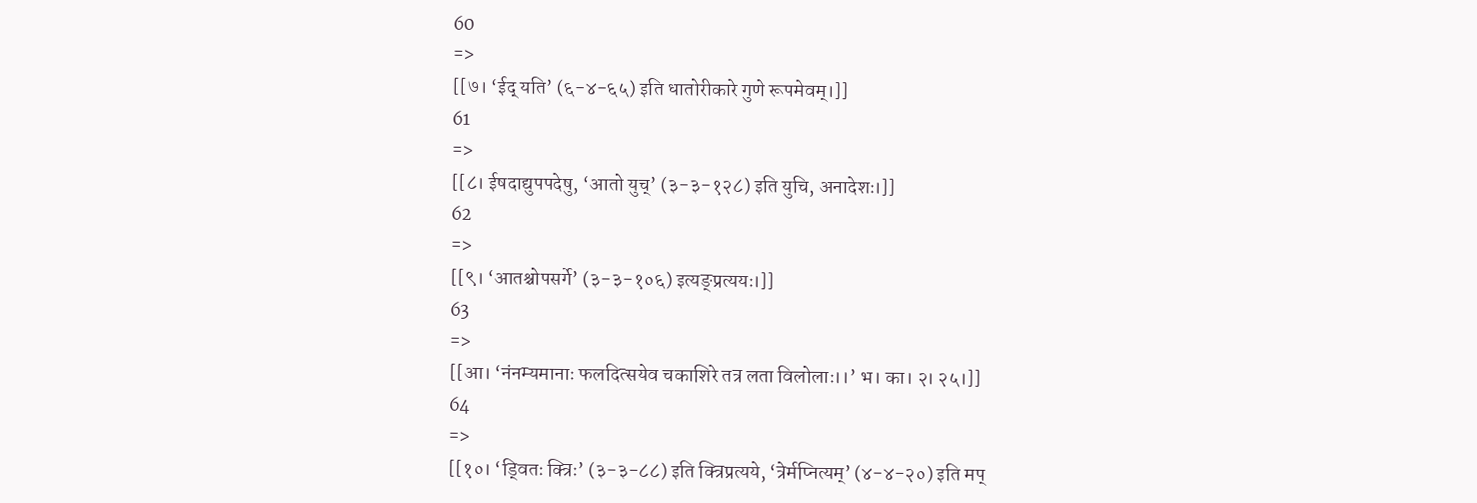60
=>
[[७। ‘ईद् यति’ (६-४-६५) इति धातोरीकारे गुणे रूपमेवम्।]]
61
=>
[[८। ईषदाद्युपपदेषु, ‘आतो युच्’ (३-३-१२८) इति युचि, अनादेशः।]]
62
=>
[[९। ‘आतश्चोपसर्गे’ (३-३-१०६) इत्यङ्प्रत्ययः।]]
63
=>
[[आ। ‘नंनम्यमानाः फलदित्सयेव चकाशिरे तत्र लता विलोलाः।।’ भ। का। २। २५।]]
64
=>
[[१०। ‘ड्वितः क्त्रिः’ (३-३-८८) इति क्त्रिप्रत्यये, ‘त्रेर्मप्नित्यम्’ (४-४-२०) इति मप्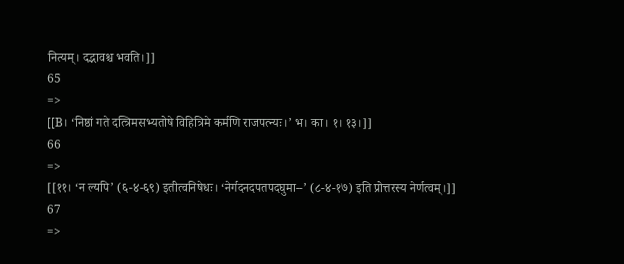नित्यम्। दद्भावश्च भवति।]]
65
=>
[[B। ‘निष्ठां गते दत्त्रिमसभ्यतोषे विहित्रिमे कर्मणि राजपत्न्यः।’ भ। का। १। १३।]]
66
=>
[[११। ‘न ल्यपि’ (६-४-६९) इतीत्वनिषेधः। ‘नेर्गदनदपतपदघुमा--’ (८-४-१७) इति प्रोत्तरस्य नेर्णत्वम्।]]
67
=>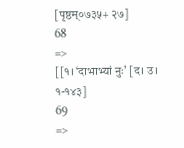[पृष्ठम्०७३५+ २७]
68
=>
[[१। ‘दाभाभ्यां नुः’ [द। उ। १-१४३]
69
=>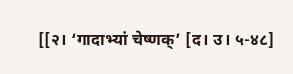[[२। ‘गादाभ्यां चेष्णक्’ [द। उ। ५-४८]